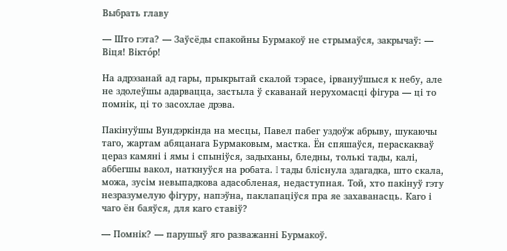Выбрать главу

— Што гэта? — Заўсёды спакойны Бурмакоў не стрымаўся, закрычаў: — Віця! Вікто́р!

На адрэзанай ад гары, прыкрытай скалой тэрасе, ірвануўшыся к небу, але не здолеўшы адарвацца, застыла ў скаванай нерухомасці фігура — ці то помнік, ці то засохлае дрэва.

Пакінуўшы Вундэркінда на месцы, Павел пабег уздоўж абрыву, шукаючы таго, жартам абяцанага Бурмаковым, мастка. Ён спяшаўся, пераскакваў цераз камяні і ямы і спыніўся, задыханы, бледны, толькі тады, калі, аббегшы вакол, наткнуўся на робата. I тады бліснула здагадка, што скала, можа, зусім невыпадкова адасобленая, недаступная. Той, хто пакінуў гэту незразумелую фігуру, напэўна, паклапаціўся пра яе захаванасць. Каго і чаго ён баяўся, для каго ставіў?

— Помнік? — парушыў яго разважанні Бурмакоў.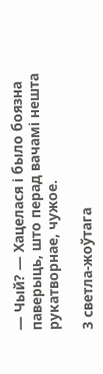— Чый? — Хацелася і было боязна паверыць, што перад вачамі нешта рукатворнае, чужое.

3 светла-жоўтага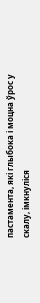пастамента, які глыбока і моцна ўрос у скалу, імкнуліся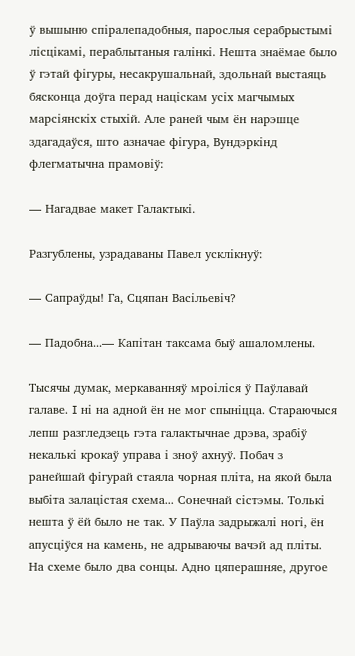ў вышыню спіралепадобныя, парослыя серабрыстымі лісцікамі, пераблытаныя галінкі. Нешта знаёмае было ў гэтай фігуры, несакрушальнай, здольнай выстаяць бясконца доўга перад націскам усіх магчымых марсіянскіх стыхій. Але раней чым ён нарэшце здагадаўся, што азначае фігура, Вундэркінд флегматычна прамовіў:

— Нагадвае макет Галактыкі.

Разгублены, узрадаваны Павел усклікнуў:

— Сапраўды! Га, Сцяпан Васільевіч?

— Падобна...— Капітан таксама быў ашаломлены.

Тысячы думак, меркаванняў мроіліся ў Паўлавай галаве. I ні на адной ён не мог спыніцца. Стараючыся лепш разгледзець гэта галактычнае дрэва, зрабіў некалькі крокаў управа і зноў ахнуў. Побач з ранейшай фігурай стаяла чорная пліта, на якой была выбіта залацістая схема... Сонечнай сістэмы. Толькі нешта ў ёй было не так. У Паўла задрыжалі ногі, ён апусціўся на камень, не адрываючы вачэй ад пліты. На схеме было два сонцы. Адно цяперашняе, другое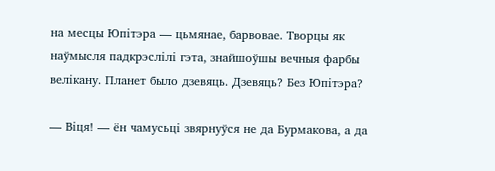на месцы Юпітэра — цьмянае, барвовае. Творцы як наўмысля падкрэслілі гэта, знайшоўшы вечныя фарбы велікану. Планет было дзевяць. Дзевяць? Без Юпітэра?

— Віця! — ён чамусьці звярнуўся не да Бурмакова, а да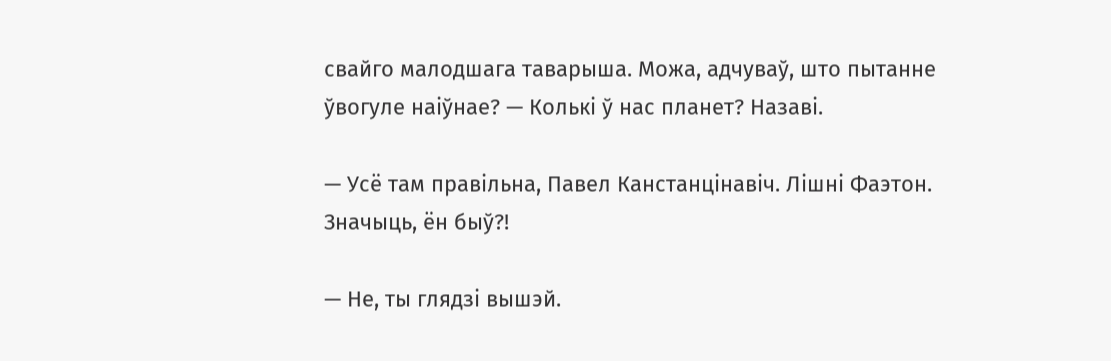свайго малодшага таварыша. Можа, адчуваў, што пытанне ўвогуле наіўнае? — Колькі ў нас планет? Назаві.

— Усё там правільна, Павел Канстанцінавіч. Лішні Фаэтон. Значыць, ён быў?!

— Не, ты глядзі вышэй.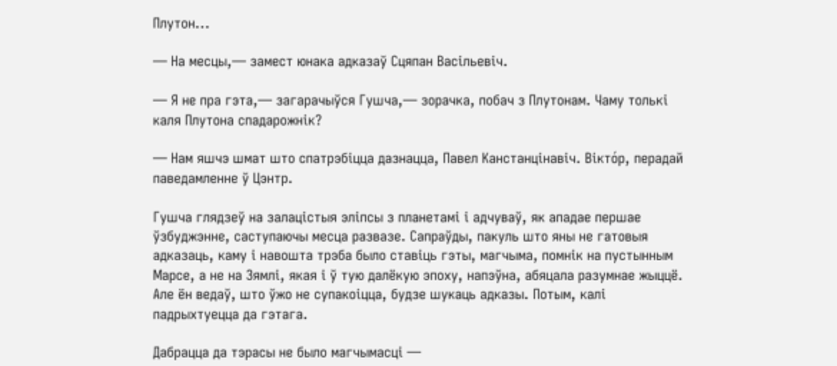Плутон...

— На месцы,— замест юнака адказаў Сцяпан Васільевіч.

— Я не пра гэта,— загарачыўся Гушча,— зорачка, побач з Плутонам. Чаму толькі каля Плутона спадарожнік?

— Нам яшчэ шмат што спатрэбіцца дазнацца, Павел Канстанцінавіч. Вікто́р, перадай паведамленне ў Цэнтр.

Гушча глядзеў на залацістыя эліпсы з планетамі і адчуваў, як ападае першае ўзбуджэнне, саступаючы месца развазе. Сапраўды, пакуль што яны не гатовыя адказаць, каму і навошта трэба было ставіць гэты, магчыма, помнік на пустынным Марсе, а не на Зямлі, якая і ў тую далёкую эпоху, напэўна, абяцала разумнае жыццё. Але ён ведаў, што ўжо не супакоіцца, будзе шукаць адказы. Потым, калі падрыхтуецца да гэтага.

Дабрацца да тэрасы не было магчымасці —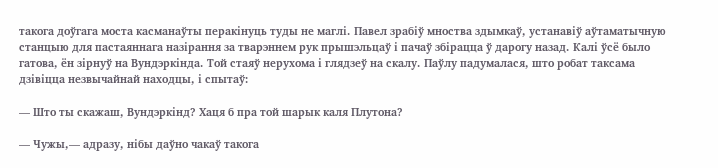такога доўгага моста касманаўты перакінуць туды не маглі. Павел зрабіў мноства здымкаў, устанавіў аўтаматычную станцыю для пастаяннага назірання за тварэннем рук прышэльцаў і пачаў збірацца ў дарогу назад. Калі ўсё было гатова, ён зірнуў на Вундэркінда. Той стаяў нерухома і глядзеў на скалу. Паўлу падумалася, што робат таксама дзівіцца незвычайнай находцы, і спытаў:

— Што ты скажаш, Вундэркінд? Хаця б пра той шарык каля Плутона?

— Чужы,— адразу, нібы даўно чакаў такога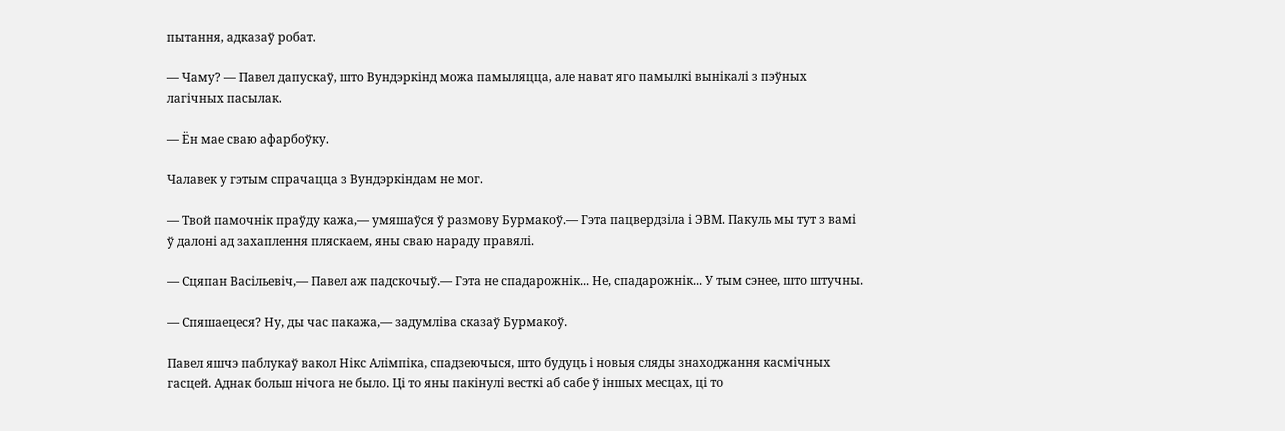пытання, адказаў робат.

— Чаму? — Павел дапускаў, што Вундэркінд можа памыляцца, але нават яго памылкі вынікалі з пэўных лагічных пасылак.

— Ён мае сваю афарбоўку.

Чалавек у гэтым спрачацца з Вундэркіндам не мог.

— Твой памочнік праўду кажа,— умяшаўся ў размову Бурмакоў.— Гэта пацвердзіла і ЭВМ. Пакуль мы тут з вамі ў далоні ад захаплення пляскаем, яны сваю нараду правялі.

— Сцяпан Васільевіч,— Павел аж падскочыў.— Гэта не спадарожнік... Не, спадарожнік... У тым сэнее, што штучны.

— Спяшаецеся? Ну, ды час пакажа,— задумліва сказаў Бурмакоў.

Павел яшчэ паблукаў вакол Нікс Алімпіка, спадзеючыся, што будуць і новыя сляды знаходжання касмічных гасцей. Аднак больш нічога не было. Ці то яны пакінулі весткі аб сабе ў іншых месцах, ці то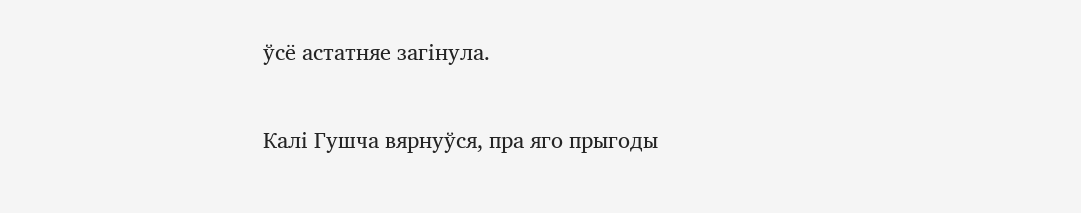ўсё астатняе загінула.

Калі Гушча вярнуўся, пра яго прыгоды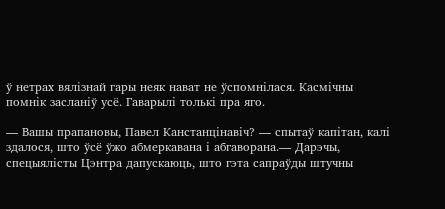ў нетрах вялізнай гары неяк нават не ўспомнілася. Касмічны помнік засланіў усё. Гаварылі толькі пра яго.

— Вашы прапановы, Павел Канстанцінавіч? — спытаў капітан, калі здалося, што ўсё ўжо абмеркавана і абгаворана.— Дарэчы, спецыялісты Цэнтра дапускаюць, што гэта сапраўды штучны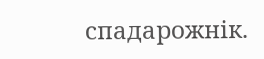спадарожнік.